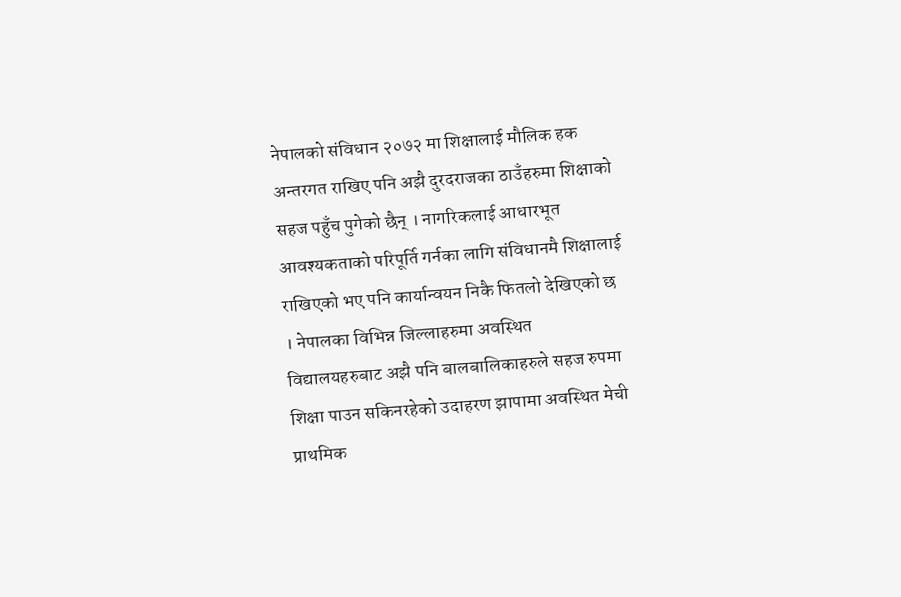नेपालको संविधान २०७२ मा शिक्षालाई मौलिक हक अन्तरगत राखिए पनि अझै दुरदराजका ठाउँहरुमा शिक्षाको सहज पहुँच पुगेको छैन् । नागरिकलाई आधारभूत आवश्यकताको परिपूर्ति गर्नका लागि संविधानमै शिक्षालाई राखिएको भए पनि कार्यान्वयन निकै फितलो देखिएको छ । नेपालका विभिन्न जिल्लाहरुमा अवस्थित विद्यालयहरुबाट अझै पनि बालबालिकाहरुले सहज रुपमा शिक्षा पाउन सकिनरहेको उदाहरण झापामा अवस्थित मेची प्राथमिक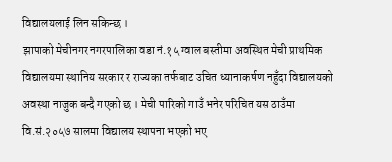विद्यालयलाई लिन सकिन्छ ।
झापाको मेचीनगर नगरपालिका वडा नं.१५ ग्वाल बस्तीमा अवस्थित मेची प्राथमिक विद्यालयमा स्थानिय सरकार र राज्यका तर्फबाट उचित ध्यानाकर्षण नहुँदा विद्यालयको अवस्था नाजुक बन्दै गएको छ । मेची पारिको गाउँ भनेर परिचित यस ठाउँमा वि.सं.२०५७ सालमा विद्यालय स्थापना भएको भए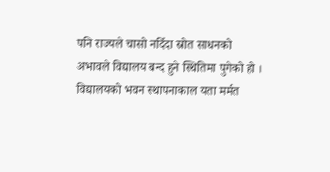पनि राज्यले चासो नदिँदा स्रोत साधनको अभावले विद्यालय बन्द हुने स्थितिमा पुगेको हो ।
विद्यालयको भवन स्थापनाकाल यता मर्मत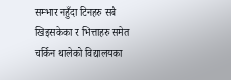सम्भार नहुँदा टिनहरु सबै खिइसकेका र भित्ताहरु समेत चर्किन थालेको विद्यालयका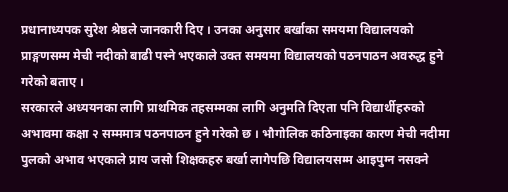प्रधानाध्यपक सुरेश श्रेष्ठले जानकारी दिए । उनका अनुसार बर्खाका समयमा विद्यालयको प्राङ्गणसम्म मेची नदीको बाढी पस्ने भएकाले उक्त समयमा विद्यालयको पठनपाठन अवरुद्ध हुने गरेको बताए ।
सरकारले अध्ययनका लागि प्राथमिक तहसम्मका लागि अनुमति दिएता पनि विद्यार्थीहरुको अभावमा कक्षा २ सम्ममात्र पठनपाठन हुने गरेको छ । भौगोलिक कठिनाइका कारण मेची नदीमा पुलको अभाव भएकाले प्राय जसो शिक्षकहरु बर्खा लागेपछि विद्यालयसम्म आइपुग्न नसक्ने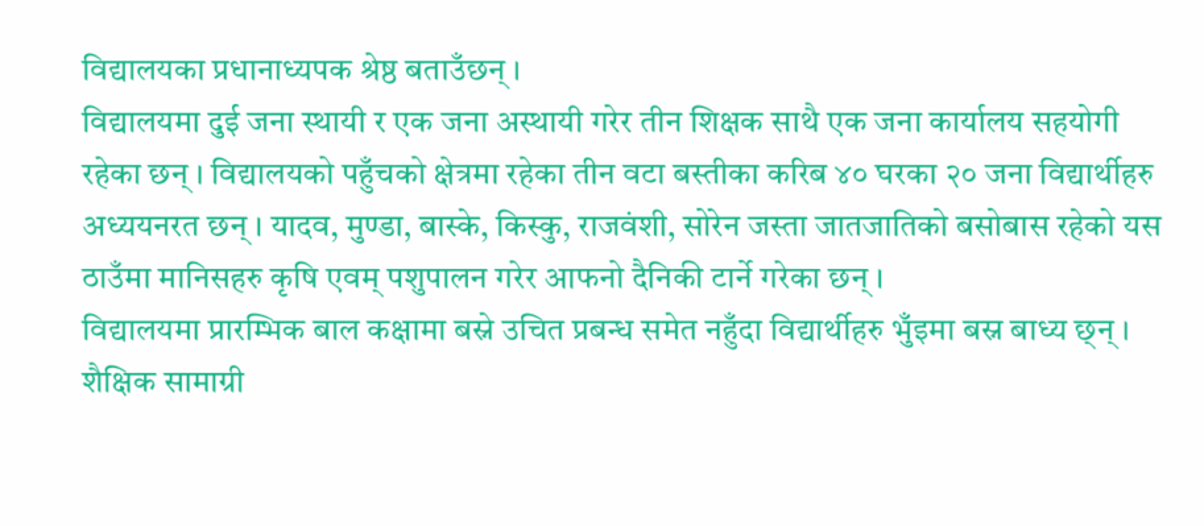विद्यालयका प्रधानाध्यपक श्रेष्ठ बताउँछन् ।
विद्यालयमा दुई जना स्थायी र एक जना अस्थायी गरेर तीन शिक्षक साथै एक जना कार्यालय सहयोगी रहेका छन् । विद्यालयको पहुँचको क्षेत्रमा रहेका तीन वटा बस्तीका करिब ४० घरका २० जना विद्यार्थीहरु अध्ययनरत छन् । यादव, मुण्डा, बास्के, किस्कु, राजवंशी, सोरेन जस्ता जातजातिको बसोबास रहेको यस ठाउँमा मानिसहरु कृषि एवम् पशुपालन गरेर आफनो दैनिकी टार्ने गरेका छन् ।
विद्यालयमा प्रारम्भिक बाल कक्षामा बस्ने उचित प्रबन्ध समेत नहुँदा विद्यार्थीहरु भुँइमा बस्न बाध्य छ्न् । शैक्षिक सामाग्री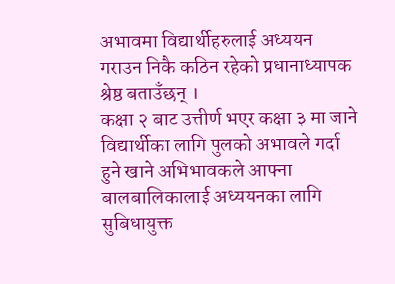अभावमा विद्यार्थीहरुलाई अध्ययन गराउन निकै कठिन रहेको प्रधानाध्यापक श्रेष्ठ बताउँछन् ।
कक्षा २ बाट उत्तीर्ण भएर कक्षा ३ मा जाने विद्यार्थीका लागि पुलको अभावले गर्दा हुने खाने अभिभावकले आफ्ना बालबालिकालाई अध्ययनका लागि सुबिधायुक्त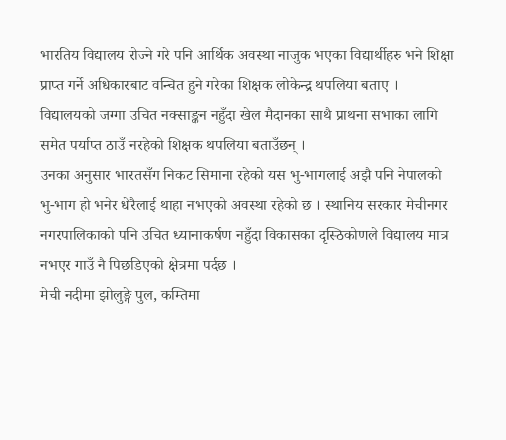भारतिय विद्यालय रोज्ने गरे पनि आर्थिक अवस्था नाजुक भएका विद्यार्थीहरु भने शिक्षा प्राप्त गर्ने अधिकारबाट वन्चित हुने गरेका शिक्षक लोकेन्द्र थपलिया बताए । विद्यालयको जग्गा उचित नक्साङ्कन नहुँदा खेल मैदानका साथै प्राथना सभाका लागि समेत पर्याप्त ठाउँ नरहेको शिक्षक थपलिया बताउँछन् ।
उनका अनुसार भारतसँग निकट सिमाना रहेको यस भु-भागलाई अझै पनि नेपालको भु-भाग हो भनेर धेरैलाई थाहा नभएको अवस्था रहेको छ । स्थानिय सरकार मेचीनगर नगरपालिकाको पनि उचित ध्यानाकर्षण नहुँदा विकासका दृस्ठिकोणले विद्यालय मात्र नभएर गाउँ नै पिछडिएको क्षेत्रमा पर्दछ ।
मेची नदीमा झोलुङ्गे पुल, कम्तिमा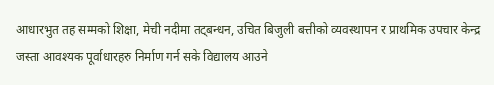आधारभुत तह सम्मको शिक्षा, मेची नदीमा तट्बन्धन, उचित बिजुली बत्तीको व्यवस्थापन र प्राथमिक उपचार केन्द्र जस्ता आवश्यक पूर्वाधारहरु निर्माण गर्न सके विद्यालय आउने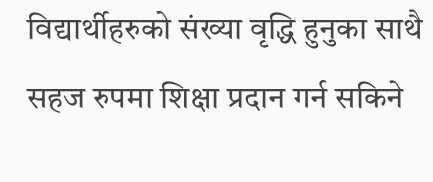विद्यार्थीहरुको संख्या वृद्धि हुनुका साथै सहज रुपमा शिक्षा प्रदान गर्न सकिने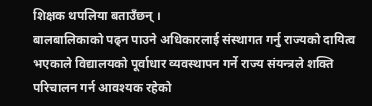शिक्षक थपलिया बताउँछन् ।
बालबालिकाको पढ्न पाउने अधिकारलाई संस्थागत गर्नु राज्यको दायित्व भएकाले विद्यालयको पूर्वाधार व्यवस्थापन गर्ने राज्य संयन्त्रले शक्ति परिचालन गर्न आवश्यक रहेको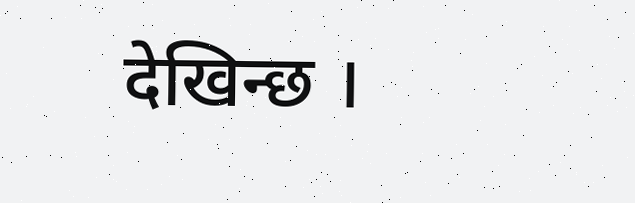देखिन्छ ।